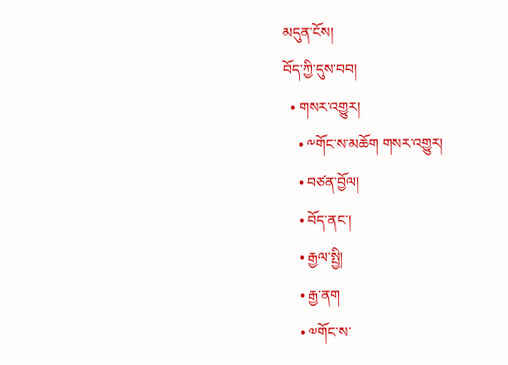མདུན་ངོས།
བོད་ཀྱི་དུས་བབ།
  • གསར་འགྱུར།
    • ༸གོང་ས་མཆོག གསར་འགྱུར།
    • བཙན་བྱོལ།
    • བོད་ནང་།
    • རྒྱལ་སྤྱི།
    • རྒྱ་ནག
    • ༧གོང་ས་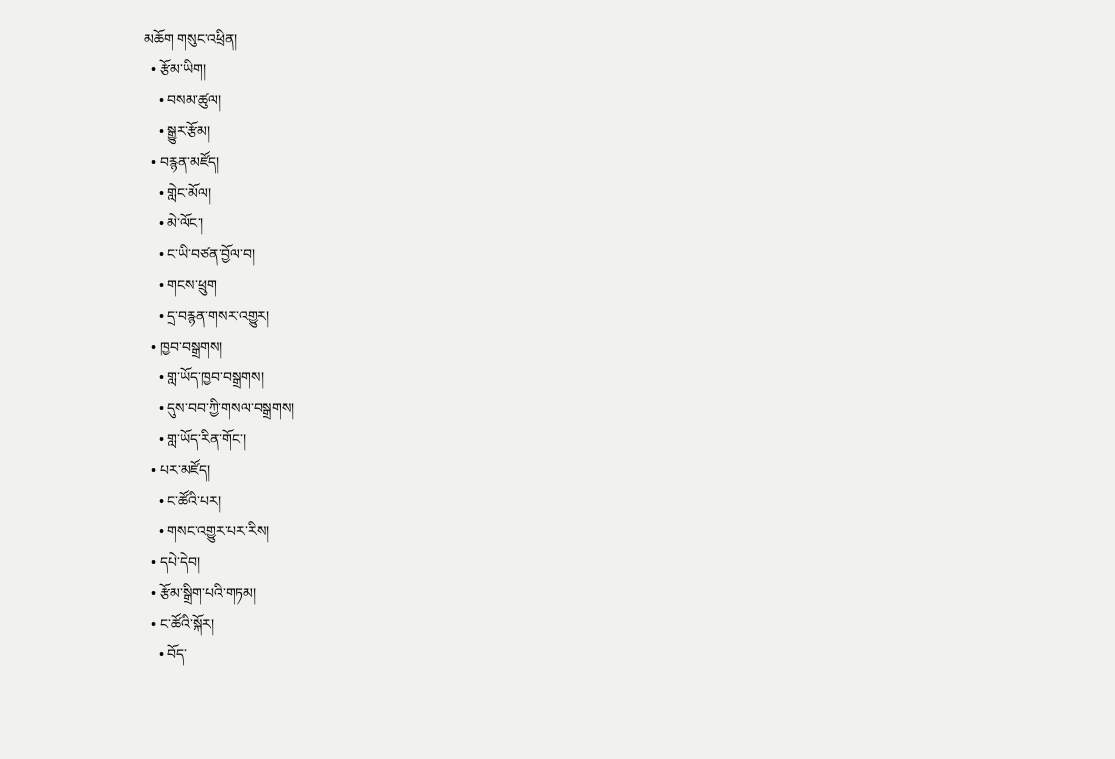མཆོག གསུང་འཕྲིན།
  • རྩོམ་ཡིག།
    • བསམ་ཚུལ།
    • སྒྱུར་རྩོམ།
  • བརྙན་མཛོད།
    • གླེང་མོལ།
    • མེ་ལོང་།
    • ང་ཡི་བཙན་བྱོལ་བ།
    • གངས་ཕྲུག
    • དྲ་བརྙན་གསར་འགྱུར།
  • ཁྱབ་བསྒྲགས།
    • གླ་ཡོད་ཁྱབ་བསྒྲགས།
    • དུས་བབ་ཀྱི་གསལ་བསྒྲགས།
    • གླ་ཡོད་རིན་གོང་།
  • པར་མཛོད།
    • ང་ཚོའི་པར།
    • གསང་འགྱུར་པར་རིས།
  • དཔེ་དེབ།
  • རྩོམ་སྒྲིག་པའི་གཏམ།
  • ང་ཚོའི་སྐོར།
    • བོད་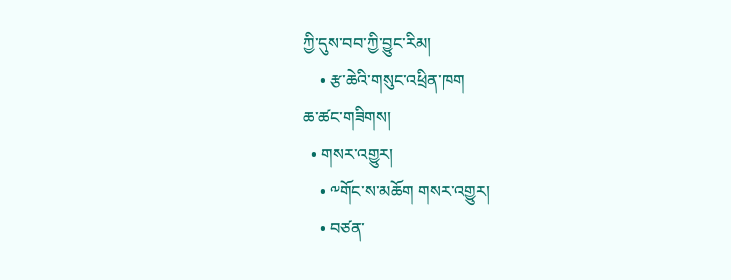ཀྱི་དུས་བབ་ཀྱི་བྱུང་རིམ།
    • རྩ་ཆེའི་གསུང་འཕྲིན་ཁག
ཆ་ཚང་གཟིགས།
  • གསར་འགྱུར།
    • ༸གོང་ས་མཆོག གསར་འགྱུར།
    • བཙན་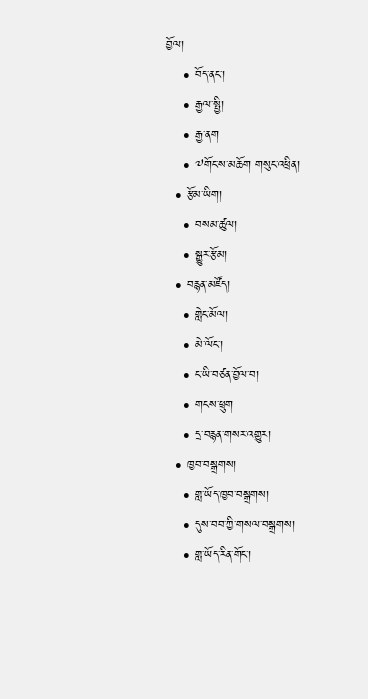བྱོལ།
    • བོད་ནང་།
    • རྒྱལ་སྤྱི།
    • རྒྱ་ནག
    • ༧གོང་ས་མཆོག གསུང་འཕྲིན།
  • རྩོམ་ཡིག།
    • བསམ་ཚུལ།
    • སྒྱུར་རྩོམ།
  • བརྙན་མཛོད།
    • གླེང་མོལ།
    • མེ་ལོང་།
    • ང་ཡི་བཙན་བྱོལ་བ།
    • གངས་ཕྲུག
    • དྲ་བརྙན་གསར་འགྱུར།
  • ཁྱབ་བསྒྲགས།
    • གླ་ཡོད་ཁྱབ་བསྒྲགས།
    • དུས་བབ་ཀྱི་གསལ་བསྒྲགས།
    • གླ་ཡོད་རིན་གོང་།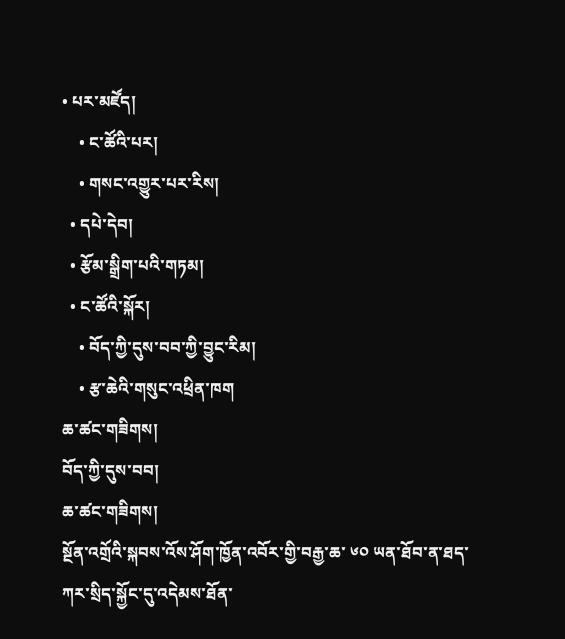• པར་མཛོད།
    • ང་ཚོའི་པར།
    • གསང་འགྱུར་པར་རིས།
  • དཔེ་དེབ།
  • རྩོམ་སྒྲིག་པའི་གཏམ།
  • ང་ཚོའི་སྐོར།
    • བོད་ཀྱི་དུས་བབ་ཀྱི་བྱུང་རིམ།
    • རྩ་ཆེའི་གསུང་འཕྲིན་ཁག
ཆ་ཚང་གཟིགས།
བོད་ཀྱི་དུས་བབ།
ཆ་ཚང་གཟིགས།
སྔོན་འགྲོའི་སྐབས་འོས་ཤོག་ཁྱོན་འབོར་གྱི་བརྒྱ་ཆ་ ༦༠ ཡན་ཐོབ་ན་ཐད་ཀར་སྲིད་སྐྱོང་དུ་འདེམས་ཐོན་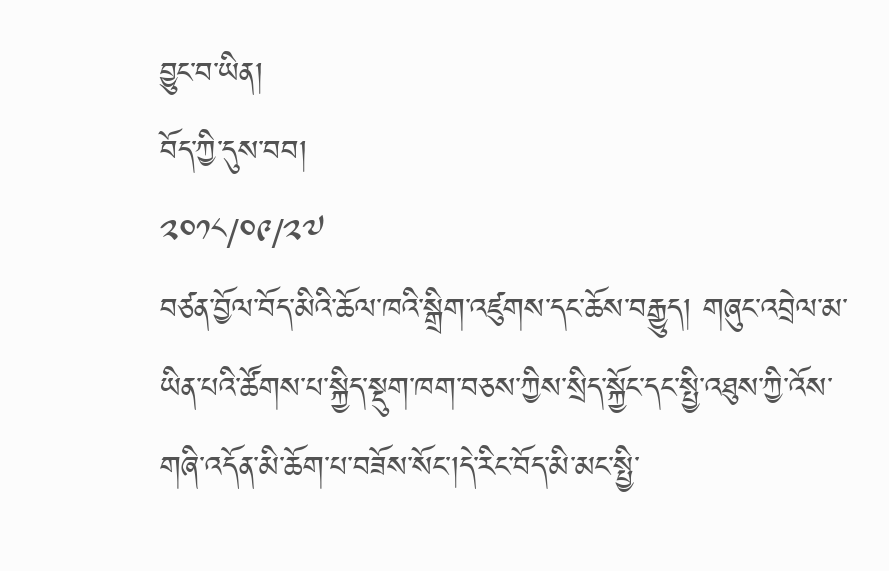བྱུང་བ་ཡིན།
བོད་ཀྱི་དུས་བབ།
༢༠༡༨/༠༩/༢༧
བཙན་བྱོལ་བོད་མིའི་ཆོལ་ཁའི་སྒྲིག་འཛུགས་དང་ཆོས་བརྒྱུད། གཞུང་འབྲེལ་མ་ཡིན་པའི་ཚོགས་པ་སྐྱིད་སྡུག་ཁག་བཅས་ཀྱིས་སྲིད་སྐྱོང་དང་སྤྱི་འཐུས་ཀྱི་འོས་གཞི་འདོན་མི་ཆོག་པ་བཟོས་སོང་།དེ་རིང་བོད་མི་མང་སྤྱི་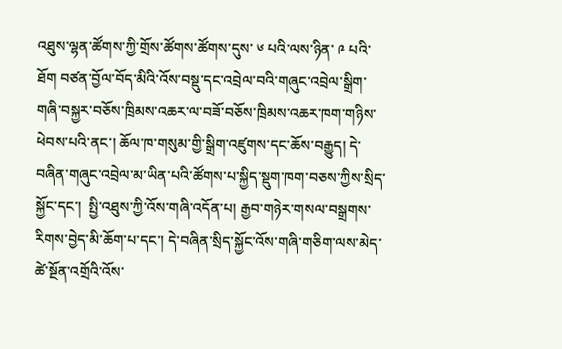འཐུས་ལྷན་ཚོགས་ཀྱི་གྲོས་ཚོགས་ཚོགས་དུས་ ༦ པའི་ལས་ཉིན་ ༩ པའི་ཐོག བཙན་བྱོལ་བོད་མིའི་འོས་བསྡུ་དང་འབྲེལ་བའི་གཞུང་འབྲེལ་སྒྲིག་གཞི་བསྐྱར་བཅོས་ཁྲིམས་འཆར་ལ་བཟོ་བཅོས་ཁྲིམས་འཆར་ཁག་གཉིས་ཕེབས་པའི་ནང་། ཆོལ་ཁ་གསུམ་གྱི་སྒྲིག་འཛུགས་དང་ཆོས་བརྒྱུད། དེ་བཞིན་གཞུང་འབྲེལ་མ་ཡིན་པའི་ཚོགས་པ་སྐྱིད་སྡུག་ཁག་བཅས་ཀྱིས་སྲིད་སྐྱོང་དང་།  སྤྱི་འཐུས་ཀྱི་འོས་གཞི་འདོན་པ། རྒྱབ་གཉེར་གསལ་བསྒྲགས་རིགས་བྱེད་མི་ཆོག་པ་དང་། དེ་བཞིན་སྲིད་སྐྱོང་འོས་གཞི་གཅིག་ལས་མེད་ཚེ་སྔོན་འགྲོའི་འོས་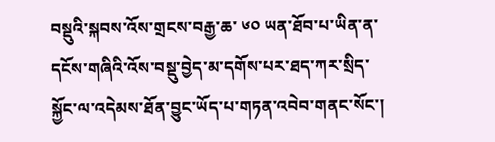བསྡུའི་སྐབས་འོས་གྲངས་བརྒྱ་ཆ་ ༦༠ ཡན་ཐོབ་པ་ཡིན་ན་དངོས་གཞིའི་འོས་བསྡུ་བྱེད་མ་དགོས་པར་ཐད་ཀར་སྲིད་སྐྱོང་ལ་འདེམས་ཐོན་བྱུང་ཡོད་པ་གཏན་འབེབ་གནང་སོང་།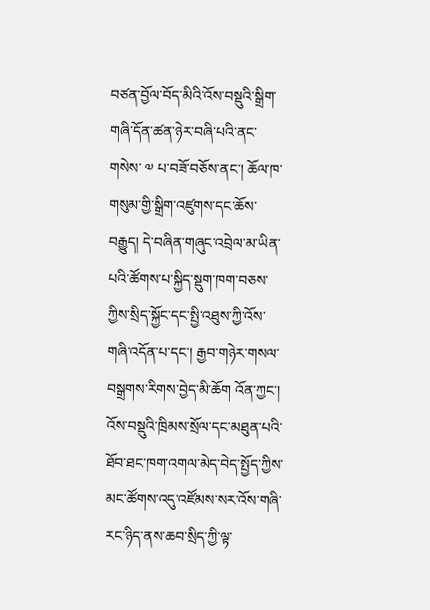བཙན་བྱོལ་བོད་མིའི་འོས་བསྡུའི་སྒྲིག་གཞི་དོན་ཚན་ཉེར་བཞི་པའི་ནང་གསེས་ ༧ པ་བཟོ་བཅོས་ནང་། ཆོལ་ཁ་གསུམ་གྱི་སྒྲིག་འཛུགས་དང་ཆོས་བརྒྱུད། དེ་བཞིན་གཞུང་འབྲེལ་མ་ཡིན་པའི་ཚོགས་པ་སྐྱིད་སྡུག་ཁག་བཅས་ཀྱིས་སྲིད་སྐྱོང་དང་སྤྱི་འཐུས་ཀྱི་འོས་གཞི་འདོན་པ་དང་། རྒྱབ་གཉེར་གསལ་བསྒྲགས་རིགས་བྱེད་མི་ཆོག འོན་ཀྱང་། འོས་བསྡུའི་ཁྲིམས་སྲོལ་དང་མཐུན་པའི་ཐོབ་ཐང་ཁག་འགལ་མེད་བེད་སྤྱོད་ཀྱིས་མང་ཚོགས་འདུ་འཛོམས་སར་འོས་གཞི་རང་ཉིད་ནས་ཆབ་སྲིད་ཀྱི་ལྟ་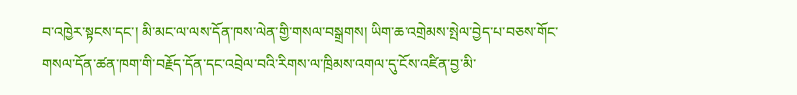བ་འཁྱེར་སྟངས་དང་། མི་མང་ལ་ལས་དོན་ཁས་ལེན་གྱི་གསལ་བསྒྲགས། ཡིག་ཆ་འགྲེམས་སྤེལ་བྱེད་པ་བཅས་གོང་གསལ་དོན་ཚན་ཁག་གི་བརྗོད་དོན་དང་འབྲེལ་བའི་རིགས་ལ་ཁྲིམས་འགལ་དུ་ངོས་འཛིན་བྱ་མི་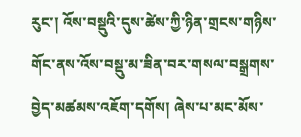རུང་། འོས་བསྡུའི་དུས་ཚེས་ཀྱི་ཉིན་གྲངས་གཉིས་གོང་ནས་འོས་བསྡུ་མ་ཟིན་བར་གསལ་བསྒྲགས་བྱེད་མཚམས་འཇོག་དགོས། ཞེས་པ་མང་མོས་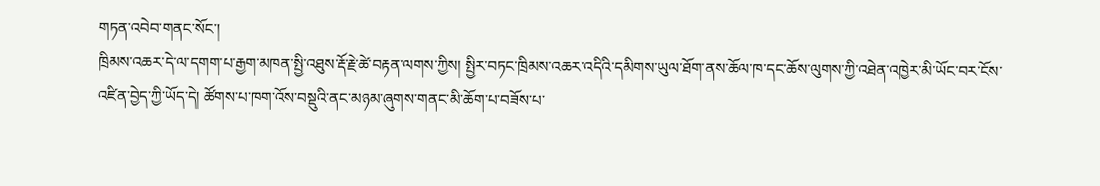གཏན་འབེབ་གནང་སོང་།
ཁྲིམས་འཆར་དེ་ལ་དགག་པ་རྒྱག་མཁན་སྤྱི་འཐུས་རྡོ་རྗེ་ཚེ་བརྟན་ལགས་ཀྱིས། སྤྱིར་བཏང་ཁྲིམས་འཆར་འདིའི་དམིགས་ཡུལ་ཐོག་ནས་ཆོལ་ཁ་དང་ཆོས་ལུགས་ཀྱི་འཐེན་འཁྱེར་མི་ཡོང་བར་ངོས་འཛིན་བྱེད་ཀྱི་ཡོད་དེ། ཚོགས་པ་ཁག་འོས་བསྡུའི་ནང་མཉམ་ཞུགས་གནང་མི་ཆོག་པ་བཟོས་པ་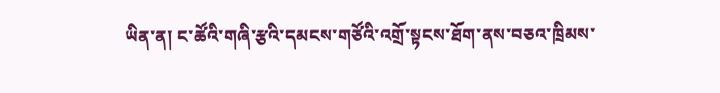ཡིན་ན། ང་ཚོའི་གཞི་རྩའི་དམངས་གཙོའི་འགྲོ་སྟངས་ཐོག་ནས་བཅའ་ཁྲིམས་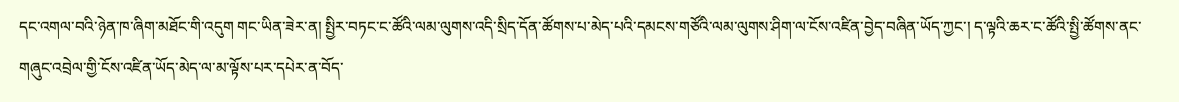དང་འགལ་བའི་ཉེན་ཁ་ཞིག་མཐོང་གི་འདུག གང་ཡིན་ཟེར་ན། སྤྱིར་བཏང་ང་ཚོའི་ལམ་ལུགས་འདི་སྲིད་དོན་ཚོགས་པ་མེད་པའི་དམངས་གཙོའི་ལམ་ལུགས་ཤིག་ལ་ངོས་འཛིན་བྱེད་བཞིན་ཡོད་ཀྱང་། ད་ལྟའི་ཆར་ང་ཚོའི་སྤྱི་ཚོགས་ནང་གཞུང་འབྲེལ་གྱི་ངོས་འཛིན་ཡོད་མེད་ལ་མ་ལྟོས་པར་དཔེར་ན་བོད་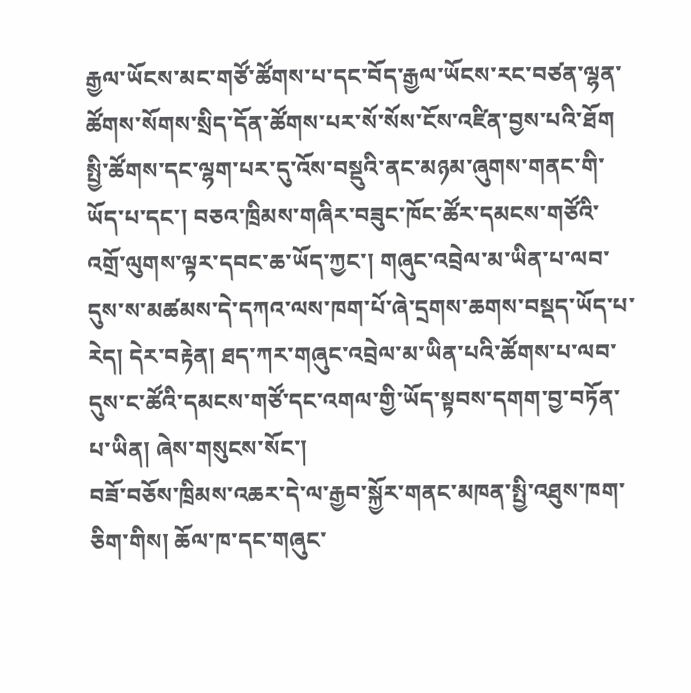རྒྱལ་ཡོངས་མང་གཙོ་ཚོགས་པ་དང་བོད་རྒྱལ་ཡོངས་རང་བཙན་ལྷན་ཚོགས་སོགས་སྲིད་དོན་ཚོགས་པར་སོ་སོས་ངོས་འཛིན་བྱས་པའི་ཐོག སྤྱི་ཚོགས་དང་ལྷག་པར་དུ་འོས་བསྡུའི་ནང་མཉམ་ཞུགས་གནང་གི་ཡོད་པ་དང་། བཅའ་ཁྲིམས་གཞིར་བཟུང་ཁོང་ཚོར་དམངས་གཙོའི་འགྲོ་ལུགས་ལྟར་དབང་ཆ་ཡོད་ཀྱང་། གཞུང་འབྲེལ་མ་ཡིན་པ་ལབ་དུས་ས་མཚམས་དེ་དཀའ་ལས་ཁག་པོ་ཞེ་དྲགས་ཆགས་བསྡད་ཡོད་པ་རེད། དེར་བརྟེན། ཐད་ཀར་གཞུང་འབྲེལ་མ་ཡིན་པའི་ཚོགས་པ་ལབ་དུས་ང་ཚོའི་དམངས་གཙོ་དང་འགལ་གྱི་ཡོད་སྟབས་དགག་བྱ་བཏོན་པ་ཡིན། ཞེས་གསུངས་སོང་།
བཟོ་བཅོས་ཁྲིམས་འཆར་དེ་ལ་རྒྱབ་སྐྱོར་གནང་མཁན་སྤྱི་འཐུས་ཁག་ཅིག་གིས། ཆོལ་ཁ་དང་གཞུང་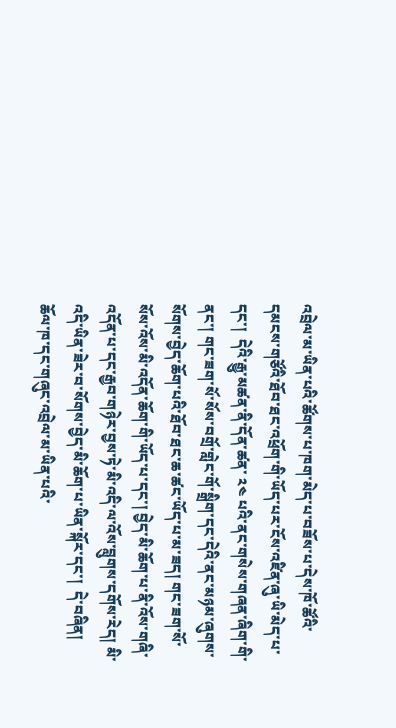འབྲེལ་མ་ཡིན་པའི་ཚོགས་པ་ཁག་མེད་པ་བཟོས་པ་དེས་ཁོ་ཚོའི་དམངས་གཙོའི་ཐོབ་ཐང་འཕྲོག་གི་ཡོད་པར་ངོས་འཛིན་ཞུ་ཡི་མེད་པ་དང་།  དེའི་རྒྱུ་མཚན་ནི་དོན་ཚན་ ༢༤ པའི་ནང་གསེས་གཞན་ཞིག་གི་ནང་། གང་ཟག་སོ་སོས་བགྲོ་གླེང་གོ་སྒྲིག་དང་དེའི་ནང་མཉམ་ཞུགས་སོགས་བྱེད་ཆོག་པའི་ཐོབ་ཐང་ཆ་ཚང་ཡོད་པ་མ་ཟད། གང་ཟག་སོ་སོས་འོས་མི་འདོན་ཆོག་གི་ཡོད་པ་དང་། བྱེད་མི་ཆོག་པ་ནི་འོས་གཞི་འདོན་པ་དང་རྒྱབ་གཉེར་བྱས་ཏེ་མི་འདི་ལ་འོས་བླུགས་དགོས་རེད། མི་འདི་ཡིན་ཟེར་བ་སོགས་བྱེད་མི་ཆོག་པ་ཡིན་སྐོར་དང་།  དེ་བཞིན།  ཆོལ་ཁ་དང་གཞུང་འབྲེལ་མ་ཡིན་པའི་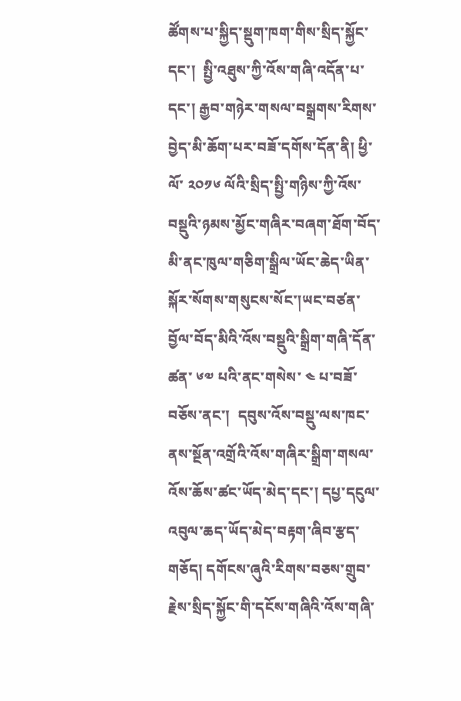ཚོགས་པ་སྐྱིད་སྡུག་ཁག་གིས་སྲིད་སྐྱོང་དང་།  སྤྱི་འཐུས་ཀྱི་འོས་གཞི་འདོན་པ་དང་། རྒྱབ་གཉེར་གསལ་བསྒྲགས་རིགས་བྱེད་མི་ཆོག་པར་བཟོ་དགོས་དོན་ནི། ཕྱི་ལོ་ ༢༠༡༦ ལོའི་སྲིད་སྤྱི་གཉིས་ཀྱི་འོས་བསྡུའི་ཉམས་མྱོང་གཞིར་བཞག་ཐོག་བོད་མི་ནང་ཁུལ་གཅིག་སྒྲིལ་ཡོང་ཆེད་ཡིན་སྐོར་སོགས་གསུངས་སོང་།ཡང་བཙན་བྱོལ་བོད་མིའི་འོས་བསྡུའི་སྒྲིག་གཞི་དོན་ཚན་ ༦༧ པའི་ནང་གསེས་ ༤ པ་བཟོ་བཅོས་ནང་།  དབུས་འོས་བསྡུ་ལས་ཁང་ནས་སྔོན་འགྲོའི་འོས་གཞིར་སྒྲིག་གསལ་འོས་ཆོས་ཚང་ཡོད་མེད་དང་། དཔྱ་དངུལ་འབུལ་ཆད་ཡོད་མེད་བརྟག་ཞིབ་རྩད་གཅོད། དགོངས་ཞུའི་རིགས་བཅས་གྲུབ་རྗེས་སྲིད་སྐྱོང་གི་དངོས་གཞིའི་འོས་གཞི་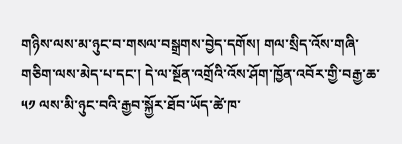གཉིས་ལས་མ་ཉུང་བ་གསལ་བསྒྲགས་བྱེད་དགོས། གལ་སྲིད་འོས་གཞི་གཅིག་ལས་མེད་པ་དང་། དེ་ལ་སྔོན་འགྲོའི་འོས་ཤོག་ཁྱོན་འབོར་གྱི་བརྒྱ་ཆ་ ༥༡ ལས་མི་ཉུང་བའི་རྒྱབ་སྐྱོར་ཐོབ་ཡོད་ཚེ་ཁ་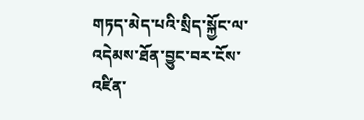གཏད་མེད་པའི་སྲིད་སྐྱོང་ལ་འདེམས་ཐོན་བྱུང་བར་ངོས་འཛིན་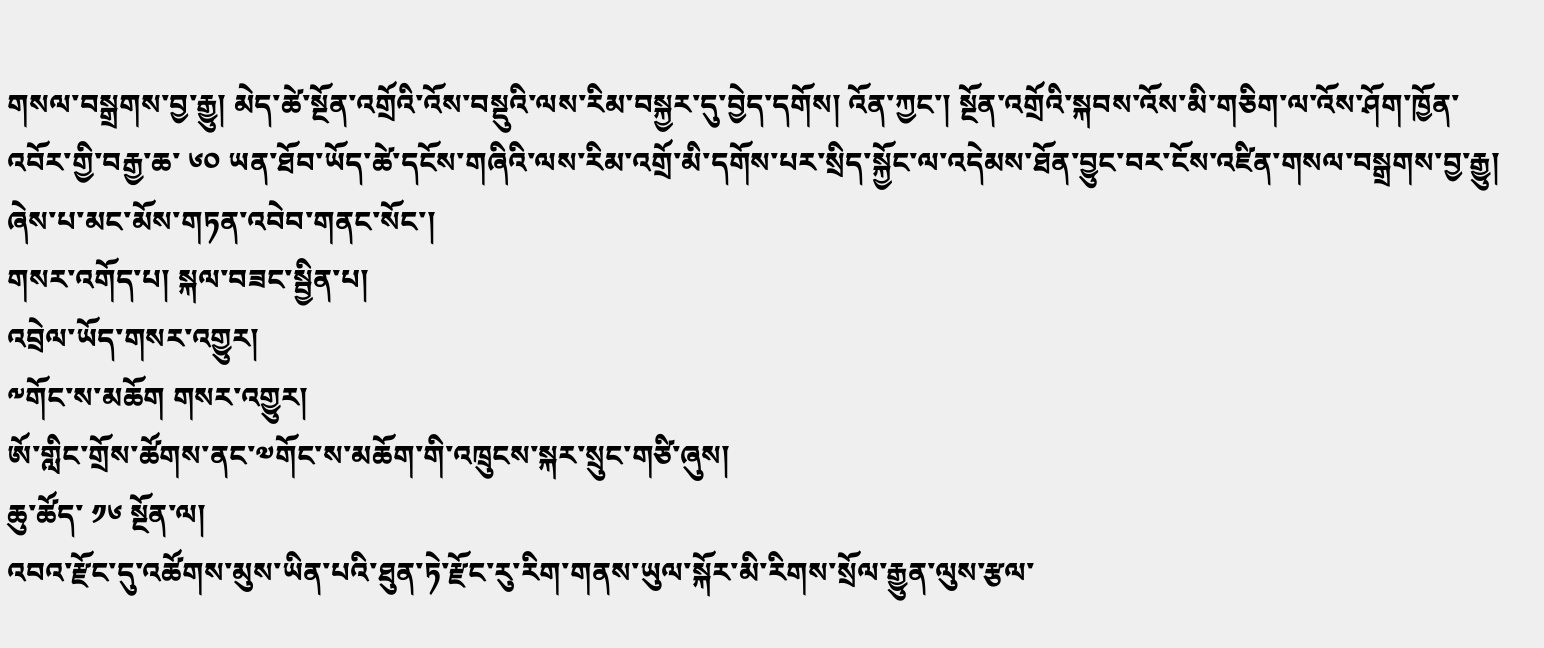གསལ་བསྒྲགས་བྱ་རྒྱུ། མེད་ཚེ་སྔོན་འགྲོའི་འོས་བསྡུའི་ལས་རིམ་བསྐྱར་དུ་བྱེད་དགོས། འོན་ཀྱང་། སྔོན་འགྲོའི་སྐབས་འོས་མི་གཅིག་ལ་འོས་ཤོག་ཁྱོན་འབོར་གྱི་བརྒྱ་ཆ་ ༦༠ ཡན་ཐོབ་ཡོད་ཚེ་དངོས་གཞིའི་ལས་རིམ་འགྲོ་མི་དགོས་པར་སྲིད་སྐྱོང་ལ་འདེམས་ཐོན་བྱུང་བར་ངོས་འཛིན་གསལ་བསྒྲགས་བྱ་རྒྱུ། ཞེས་པ་མང་མོས་གཏན་འབེབ་གནང་སོང་།
གསར་འགོད་པ། སྐལ་བཟང་སྦྱིན་པ།
འབྲེལ་ཡོད་གསར་འགྱུར།
༸གོང་ས་མཆོག གསར་འགྱུར།
ཨོ་གླིང་གྲོས་ཚོགས་ནང་༧གོང་ས་མཆོག་གི་འཁྲུངས་སྐར་སྲུང་གཙི་ཞུས།
ཆུ་ཚོད་ ༡༦ སྔོན་ལ།
འབའ་རྫོང་དུ་འཚོགས་མུས་ཡིན་པའི་ཐུན་ཏེ་རྫོང་རུ་རིག་གནས་ཡུལ་སྐོར་མི་རིགས་སྲོལ་རྒྱུན་ལུས་རྩལ་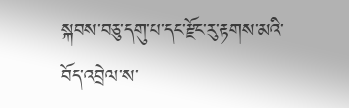སྐབས་བཅུ་དགུ་པ་དང་རྫོང་རུ་རྟགས་མའི་བོད་འབྲེལ་ས་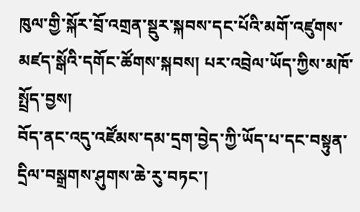ཁུལ་གྱི་སྐོར་བྲོ་འགྲན་སྡུར་སྐབས་དང་པོའི་མགོ་འཛུགས་མཛད་སྒོའི་དགོང་ཚོགས་སྐབས། པར་འབྲེལ་ཡོད་ཀྱིས་མཁོ་སྤྲོད་བྱས།
བོད་ནང་འདུ་འཛོམས་དམ་དྲག་བྱེད་ཀྱི་ཡོད་པ་དང་བསྟུན་དྲིལ་བསྒྲགས་ཤུགས་ཆེ་རུ་བཏང་།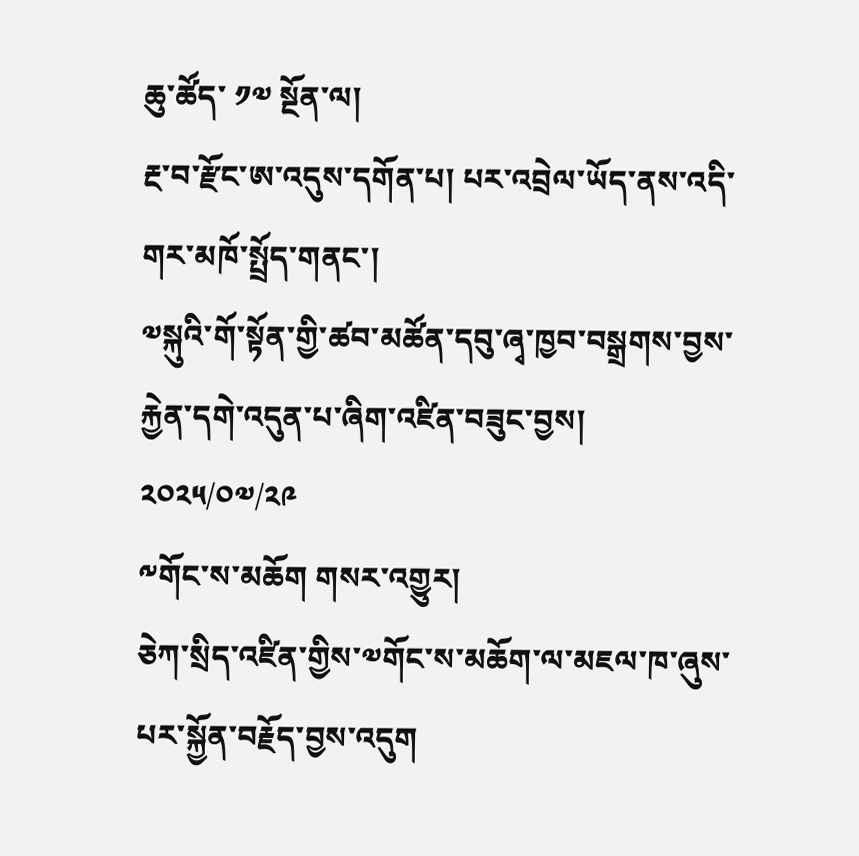ཆུ་ཚོད་ ༡༧ སྔོན་ལ།
རྔ་བ་རྫོང་ཨ་འདུས་དགོན་པ། པར་འབྲེལ་ཡོད་ནས་འདི་གར་མཁོ་སྤྲོད་གནང་།
༧སྐུའི་གོ་སྟོན་གྱི་ཚབ་མཚོན་དབུ་ཞྭ་ཁྱབ་བསྒྲགས་བྱས་རྐྱེན་དགེ་འདུན་པ་ཞིག་འཛིན་བཟུང་བྱས།
༢༠༢༥/༠༧/༢༩
༸གོང་ས་མཆོག གསར་འགྱུར།
ཅེཀ་སྲིད་འཛིན་གྱིས་༧གོང་ས་མཆོག་ལ་མཇལ་ཁ་ཞུས་པར་སྐྱོན་བརྗོད་བྱས་འདུག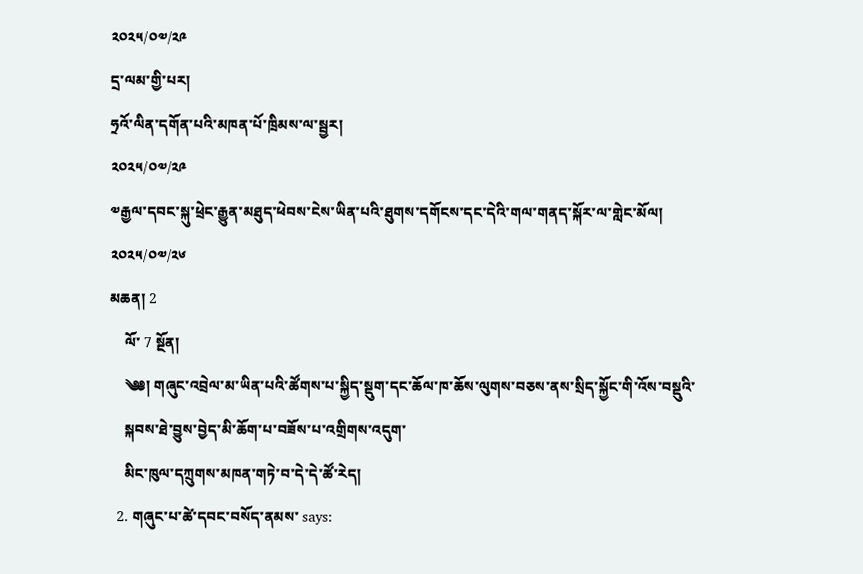༢༠༢༥/༠༧/༢༩
དྲ་ལམ་གྱི་པར།
ཧྲའོ་ལིན་དགོན་པའི་མཁན་པོ་ཁྲིམས་ལ་སྦྱར།
༢༠༢༥/༠༧/༢༩
༧རྒྱལ་དབང་སྐུ་ཕྲེང་རྒྱུན་མཐུད་ཕེབས་ངེས་ཡིན་པའི་ཐུགས་དགོངས་དང་དེའི་གལ་གནད་སྐོར་ལ་གླེང་མོལ།
༢༠༢༥/༠༧/༢༦
མཆན། 2
    ལོ་ 7 སྔོན།
    ༄༅། གཞུང་འབྲེལ་མ་ཡིན་པའི་ཚོགས་པ་སྐྱིད་སྡུག་དང་ཆོལ་ཁ་ཆོས་ལུགས་བཅས་ནས་སྲིད་སྐྱོང་གི་འོས་བསྡུའི་
    སྐབས་ཐེ་བྱུས་བྱེད་མི་ཆོག་པ་བཟོས་པ་འགྲིགས་འདུག་
    མིང་ཁུལ་དཀྲུགས་མཁན་གཏེ་བ་དེ་དེ་ཚོ་རེད།
  2. གཞུང་པ་ཚེ་དབང་བསོད་ནམས་ says: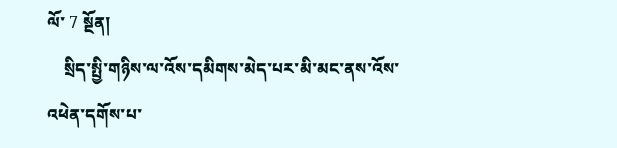ལོ་ 7 སྔོན།
    སྲིད་སྤྱི་གཉིས་ལ་འོས་དམིགས་མེད་པར་མི་མང་ནས་འོས་འཕེན་དགོས་པ་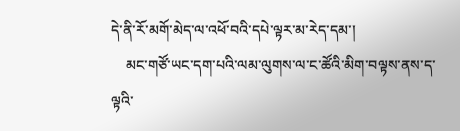དེ་ནི་རོ་མགོ་མེད་ལ་འཕོ་བའི་དཔེ་ལྟར་མ་རེད་དམ་།
    མང་གཙོ་ཡང་དག་པའི་ལམ་ལུགས་ལ་ང་ཚོའི་མིག་བལྟས་ནས་ད་ལྟའི་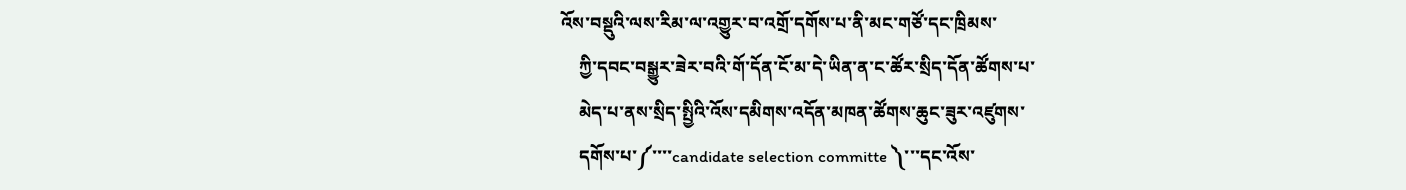འོས་བསྡུའི་ལས་རིམ་ལ་འགྱུར་བ་འགྲོ་དགོས་པ་ནི་མང་གཙོ་དང་ཁྲིམས་
    ཀྱི་དབང་བསྒྱུར་ཟེར་བའི་གོ་དོན་ངོ་མ་དེ་ཡིན་ན་ང་ཚོར་སྲིད་དོན་ཚོགས་པ་
    མེད་པ་ནས་སྲིད་སྤྱིའི་འོས་དམིགས་འདོན་མཁན་ཚོགས་ཆུང་ཟུར་འཛུགས་
    དགོས་པ་༼་་་་candidate selection committe ༽་་་དང་འོས་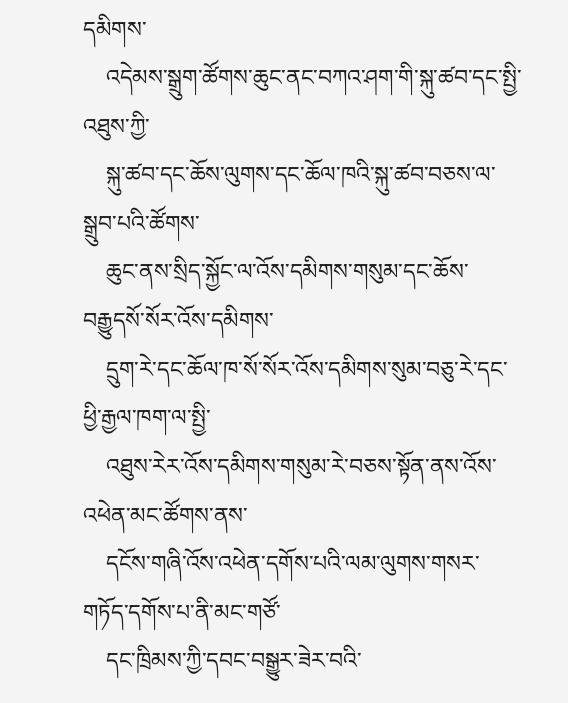དམིགས་
    འདེམས་སྒྲུག་ཚོགས་ཆུང་ནང་བཀའ་ཤག་གི་སྐུ་ཚབ་དང་སྤྱི་འཐུས་ཀྱི་
    སྐུ་ཚབ་དང་ཆོས་ལུགས་དང་ཆོལ་ཁའི་སྐུ་ཚབ་བཅས་ལ་སྒྲུབ་པའི་ཚོགས་
    ཆུང་ནས་སྲིད་སྐྱོང་ལ་འོས་དམིགས་གསུམ་དང་ཆོས་བརྒྱུདསོ་སོར་འོས་དམིགས་
    དྲུག་རེ་དང་ཆོལ་ཁ་སོ་སོར་འོས་དམིགས་སུམ་བཅུ་རེ་དང་ཕྱི་རྒྱལ་ཁག་ལ་སྤྱི་
    འཐུས་རེར་འོས་དམིགས་གསུམ་རེ་བཅས་སྟོན་ནས་འོས་འཕེན་མང་ཚོགས་ནས་
    དངོས་གཞི་འོས་འཕེན་དགོས་པའི་ལམ་ལུགས་གསར་གཏོད་དགོས་པ་ནི་མང་གཙོ་
    དང་ཁྲིམས་ཀྱི་དབང་བསྒྱུར་ཟེར་བའི་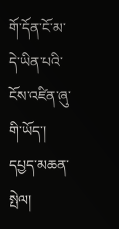གོ་དོན་ངོ་མ་དེ་ཡིན་པའི་ངོས་འཛིན་ཞུ་གི་ཡོད་།
དཔྱད་མཆན་སྤེལ།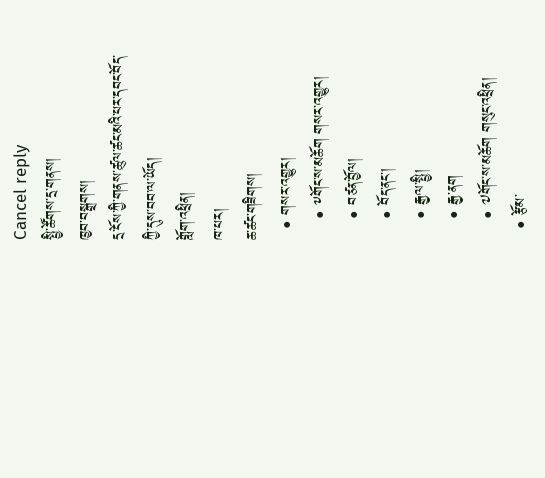Cancel reply
སྤྱི་ཚོགས་དྲ་གནས།
ཁྱབ་བསྒྲགས།
དྲ་ངོས་ཀྱི་གནས་ཚུལ་ཚང་མའི་པར་དབང་བོད་ཀྱི་དུས་བབ་ལ་ཡོད།
གློག་འཕྲིན།
ཁ་པར།
ཆ་ཚང་གཟིགས།
  • གསར་འགྱུར།
    • ༸གོང་ས་མཆོག གསར་འགྱུར།
    • བཙན་བྱོལ།
    • བོད་ནང་།
    • རྒྱལ་སྤྱི།
    • རྒྱ་ནག
    • ༧གོང་ས་མཆོག གསུང་འཕྲིན།
  • རྩོམ་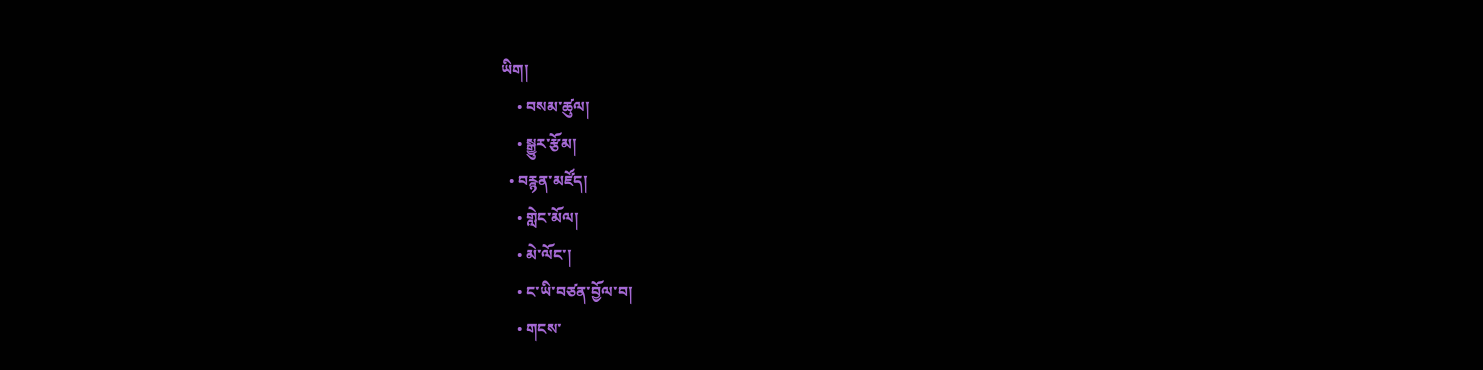ཡིག།
    • བསམ་ཚུལ།
    • སྒྱུར་རྩོམ།
  • བརྙན་མཛོད།
    • གླེང་མོལ།
    • མེ་ལོང་།
    • ང་ཡི་བཙན་བྱོལ་བ།
    • གངས་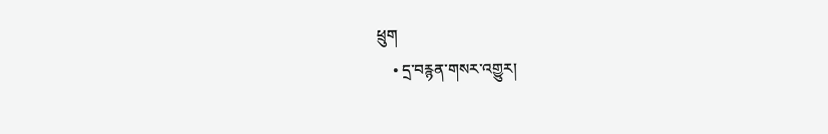ཕྲུག
    • དྲ་བརྙན་གསར་འགྱུར།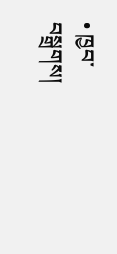• ཁྱབ་བསྒྲགས།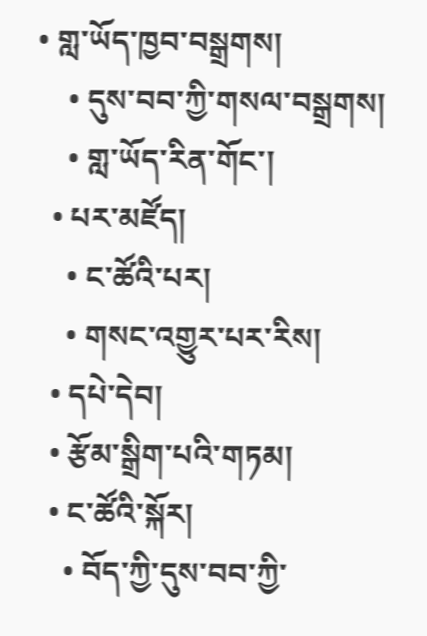• གླ་ཡོད་ཁྱབ་བསྒྲགས།
    • དུས་བབ་ཀྱི་གསལ་བསྒྲགས།
    • གླ་ཡོད་རིན་གོང་།
  • པར་མཛོད།
    • ང་ཚོའི་པར།
    • གསང་འགྱུར་པར་རིས།
  • དཔེ་དེབ།
  • རྩོམ་སྒྲིག་པའི་གཏམ།
  • ང་ཚོའི་སྐོར།
    • བོད་ཀྱི་དུས་བབ་ཀྱི་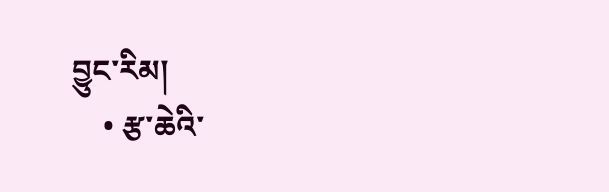བྱུང་རིམ།
    • རྩ་ཆེའི་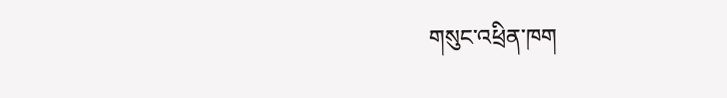གསུང་འཕྲིན་ཁག